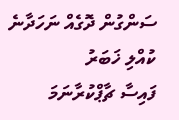ސަންގުން ދޮގެއް ނަހަދާނެ
ކުއްލި ޚަބަރު
ފައިސާ ޗާޕްކުރާނަމަ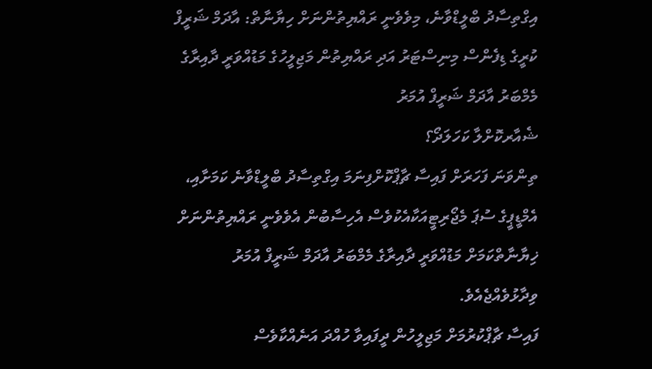އިގްތިސާދު ބްލީޑްވާނެ، މިވެވެނީ ރައްޔިތުންނަށް ހިޔާނާތް: އާދަމް ޝަރީފް
ކުރީގެ ޑިފެންސް މިނިސްޓަރު އަދި ރައްޔިތުން މަޖިލީހުގެ މަޑުއްވަރީ ދާއިރާގެ މެމްބަރު އާދަމް ޝަރީފް އުމަރު
ޝެއާރކޮށްލާ ކަހަލަދޯ؟
ތިންވަނަ ފަހަރަށް ފައިސާ ޗާޕްކޮށްފިނަމަ އިގްތިސާދު ބްލީޑްވާނެ ކަމަށާއި، އެމްޑީޕީގެ ސުޕަ މެޖޯރިޓީއަކާއެކުވެސް އެހިސާބުން އެވެވެނީ ރައްޔިތުންނަށް ޚިޔާނާތްކަމަށް މަޑުއްވަރީ ދާއިރާގެ މެމްބަރު އާދަމް ޝަރީފް އުމަރު ވިދާޅުވެއްޖެއެވެ.
ފައިސާ ޗާޕްކުރުމަށް މަޖިލީހުން ދީފައިވާ ހުއްދަ އަނެއްކާވެސް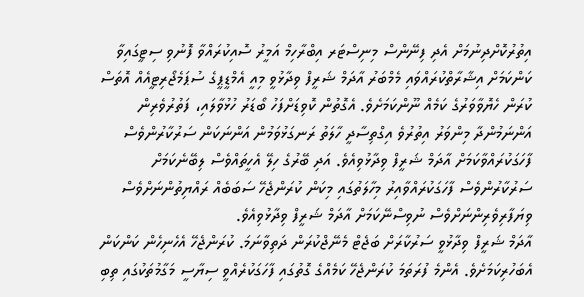އިތުރުކޮށްދިނުމަށް އެދި ފިނޭންސް މިނިސްޓަރ އިބްރާހިމް އަމީރު ސޮއިކުރައްވާ ފޮނުވި ސިޓީގައިވާ ކަންކަމަށް އިޝާރާތްކުރައްވައި މެމްބަރު އާދަމް ޝަރީފް ވިދާޅުވީ މިއީ އެމްޑީޕީގެ ސުޕަމެޖޯރިޓީއެއް އޮތަސް ކުރަން ހެޔޮވާވަރުގެ ކަމެއް ނޫންކަމަށެވެ. އެގޮތުން ކޮވިޑަށްފަހު ބޯޑަރު ހުޅުވާލައި، ފަތުރުވެރިން އަންނަމުންދާ މިންވަރު އިތުރުވެ އިގްތިސާދީ ހާލަތު ރަނގަޅުވަމުން އަންނަކަން ސަރުކާރުންވެސް ފާހަގަކުރައްވާކަމަށް އާދަމް ޝަރީފް ވިދާޅުވިއެވެ. އަދި ބޭރުގެ ހިލޭ އެހީތައްވެސް ލިބޭނެކަމަށް ސަރުކާރުންވެސް ފާހަގަކުރައްވާއިރު މިހާލަތުގައި މިކަން ކުރަންޖެހޭ ސަބަބެއް ރައްޔިތުންނަށްވެސް ވިޔަފާރިވެރިންނަށްވެސް ނުވިސްނޭކަމަށް އާދަމް ޝަރީފް ވިދާޅުވިއެވެ.
އާދަމް ޝަރީފް ވިދާޅުވީ ސަރުކާރަށް ބަޖެޓް މެނޭޖްކުރަން ދަތިވާނަމަ. ކުރަންޖެހޭ އެހެނިހެން ކަންކަން އެބަހުރިކަމަށެވެ. އެންމެ ފުރަތަމަ ކުރަންޖެހޭ ކަމެއްގެ ގޮތުގައި ފާހަގަކުރެއްވީ ސިޔާސީ މަގާމުތަކުގައި ތިބި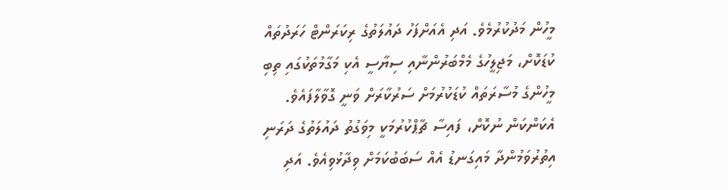މީހުން މަދުކުރުމެވެ. އަދި އެއަށްފަހު ދައުލަތުގެ ރިކަރަންޓް ހަރަދުތައް ކުޑަކޮށް، މަޖިލީހުގެ މެމްބަރުންނާއި ސިޔާސީ އެކި މަގާމުތަކުގައި ތިބި މީހުންގެ މުސާރަތައް ކުޑަކުރުމަށް ސަރުކާރަށް ވަނީ ގޮވާލާފައެވެ. އެކަންކަން ނުކޮށް، ފައިސާ ޗާޕްކުރުމަކީ މިވަގުތު ދައުލަތުގެ ދަރަނި އިތުރުވަމުންދާ މައިގަނޑު އެއް ސަބަބުކަމަށް ވިދާޅުވިއެވެ. އަދި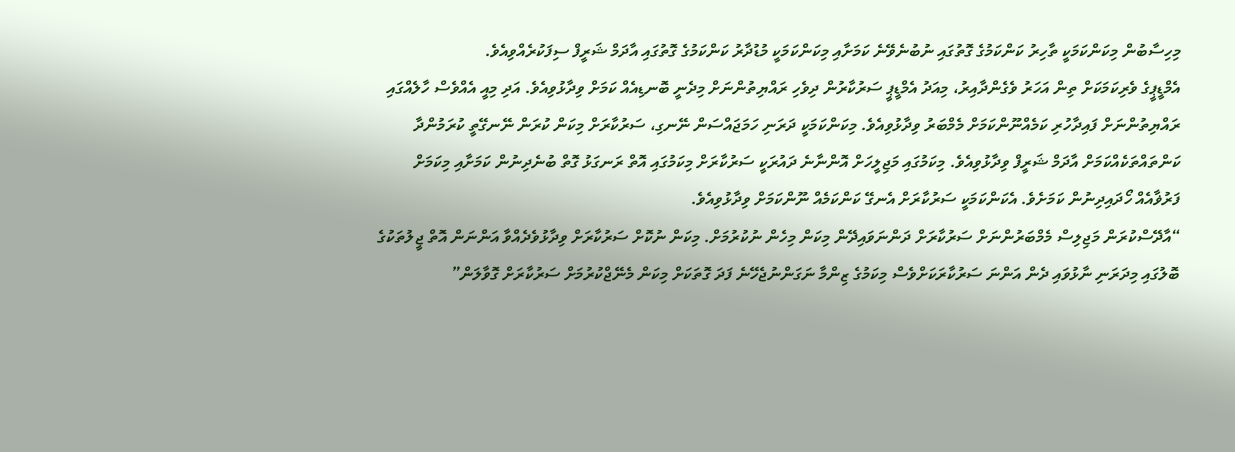މިހިސާބުން މިކަންކަމަކީ ތާހިރު ކަންކަމުގެ ގޮތުގައި ނުބުނެވޭނެ ކަމަށާއި މިކަންކަމަކީ މުޑުދާރު ކަންކަމުގެ ގޮތުގައި އާދަމް ޝަރީފް ސިފަކުރެއްވިއެވެ.
އެމްޑީޕީގެ ވެރިކަމަކަށް ތިން އަހަރު ވެގެންދާއިރު، މިއަދު އެމްޑީޕީ ސަރުކާރުން ދިވެހި ރައްޔިތުންނަށް މިދެނީ ބޮނޑިއެއް ކަމަށް ވިދާޅުވިއެވެ. އަދި މިއީ އެއްވެސް ހާލެއްގައި ރައްޔިތުންނަށް ފައިދާހުރި ކަމެއްނޫންކަމަށް މެމްބަރު ވިދާޅުވިއެވެ. މިކަންކަމަކީ ދަރަނި ހަމަޖައްސަން ނޭނގި، ސަރުކާރަށް މިކަން ކުރަން ނޭނގޭތީ ކުރަމުންދާ ކަންތައްތަކެއްކަމަށް އާދަމް ޝަރީފް ވިދާޅުވިއެވެ. މިކަމުގައި މަޖިލީހަށް އޮންނާނެ ދައުރަކީ ސަރުކާރަށް މިކަމުގައި އޮތް ރަނގަޅު ގޮތް ބުނެދިނުން ކަމަށާއި މިކަމަށް ފަރުޥާއެއް ހޯދައިދިނުން ކަމަށެވެ. އެކަންކަމަކީ ސަރުކާރަށް އެނގޭ ކަންކަމެއް ނޫންކަމަށް ވިދާޅުވިއެވެ.
“އާދޭސްކުރަން މަޖިލިސް މެމްބަރުންނަށް ސަރުކާރަށް ދަންނަވައިދޭން މިކަން މިހެން ނުކުރުމަށް. މިކަން ނުކޮށް ސަރުކާރަށް ވިދާޅުވެދެއްވާ އަންނަން އޮތް ޖީލުތަކުގެ ބޮލުގައި މިދަރަނި ނާޅުވައި ދެން އަންނަ ސަރުކާރަކަށްވެސް މިކަމުގެ ޒިންމާ ނަގަންނުޖެހޭނެ ފަދަ ގޮތަކަށް މިކަން މެނޭޖްކުރުމަށް ސަރުކާރަށް ގޮވާލަން”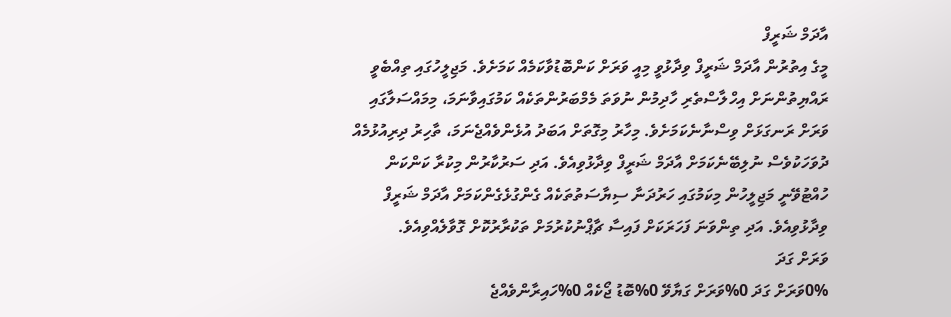އާދަމް ޝަރީފް
މީގެ އިތުރުން އާދަމް ޝަރީފް ވިދާޅުވީ މިއީ ވަރަށް ކަންބޮޑުވާކަމެއް ކަމަށެވެ. މަޖިލީހުގައި ތިއްބެވީ ރައްޔިތުންނަށް އިހްލާސްތެރި ހާދިމުން ނުވަތަ މެމްބަރުންތަކެއް ކަމުގައިވާނަމަ، މިމައްސަލާގައި ވަރަށް ރަނގަޅަށް ވިސްނާނެކަމަށެވެ. މިހާރު މިގޮތަށް އަބަދު އުޅެންވެއްޖެނަމަ، ތާހިރު ދިރިއުޅުމެއް ދުވަހަކުވެސް ނުލިބޭނެކަމަށް އާދަމް ޝަރީފް ވިދާޅުވިއެވެ. އަދި ސަރުކާރުން މިކުރާ ކަންކަން ހުއްޓުވޭނީ މަޖިލީހުން މިކަމުގައި ހަރުދަނާ ސިޔާސަތުތަކެއް ގެންގުޅެގެންކަމަށް އާދަމް ޝަރީފް ވިދާޅުވިއެވެ. އަދި ތިންވަނަ ފަހަރަކަށް ފައިސާ ޗާޕްނުކުރުމަށް ތަކުރާރުކޮށް ގޮވާލެއްވިއެވެ.
ވަރަށް ގަދަ
0%ވަރަށް ގަދަ 0%ވަރަށް ގަޔާވޭ 0%ބޮޑު ޖޯކެއް 0%ހައިރާންވެއްޖެ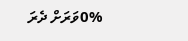0%ވަރަށް ދެރަ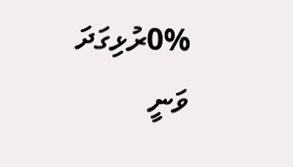0%ރުޅިގަދަ ވަނީ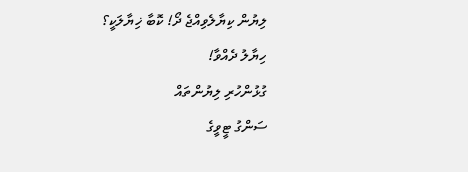ލިޔުން ކިޔާލެވިއްޖެ ދޯ! ކޮބާ ޚިޔާލަކީ؟
ހިޔާލު ދެއްވާ!
ގުޅުންހުރި ލިޔުންތައް
ސަންގު ޓީވީގެ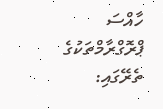ހާއްސަ ޕްރޮގްރާމްތަކުގެ ތެރޭގައި: